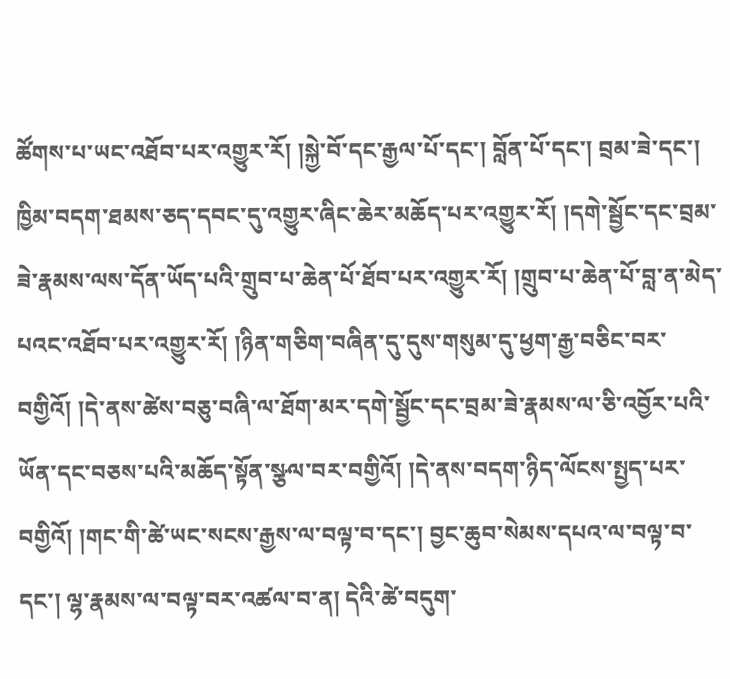ཚོགས་པ་ཡང་འཐོབ་པར་འགྱུར་རོ། །སྐྱེ་བོ་དང་རྒྱལ་པོ་དང་། བློན་པོ་དང་། བྲམ་ཟེ་དང་། ཁྱིམ་བདག་ཐམས་ཅད་དབང་དུ་འགྱུར་ཞིང་ཆེར་མཆོད་པར་འགྱུར་རོ། །དགེ་སྦྱོང་དང་བྲམ་ཟེ་རྣམས་ལས་དོན་ཡོད་པའི་གྲུབ་པ་ཆེན་པོ་ཐོབ་པར་འགྱུར་རོ། །གྲུབ་པ་ཆེན་པོ་བླ་ན་མེད་པའང་འཐོབ་པར་འགྱུར་རོ། །ཉིན་གཅིག་བཞིན་དུ་དུས་གསུམ་དུ་ཕྱག་རྒྱ་བཅིང་བར་བགྱིའོ། །དེ་ནས་ཚེས་བཅུ་བཞི་ལ་ཐོག་མར་དགེ་སྦྱོང་དང་བྲམ་ཟེ་རྣམས་ལ་ཅི་འབྱོར་པའི་ཡོན་དང་བཅས་པའི་མཆོད་སྟོན་སྩལ་བར་བགྱིའོ། །དེ་ནས་བདག་ཉིད་ལོངས་སྤྱད་པར་བགྱིའོ། །གང་གི་ཚེ་ཡང་སངས་རྒྱས་ལ་བལྟ་བ་དང་། བྱང་ཆུབ་སེམས་དཔའ་ལ་བལྟ་བ་དང་། ལྷ་རྣམས་ལ་བལྟ་བར་འཚལ་བ་ན། དེའི་ཚེ་བདུག་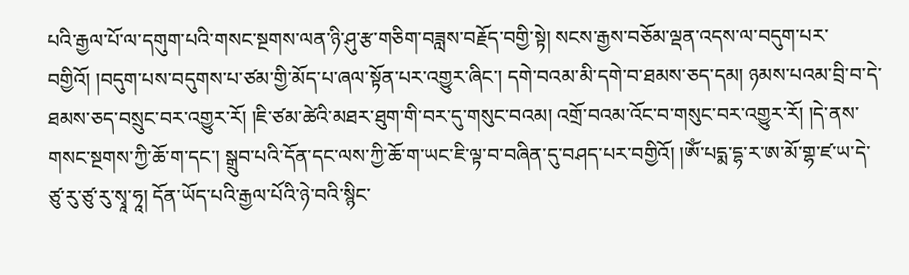པའི་རྒྱལ་པོ་ལ་དགུག་པའི་གསང་སྔགས་ལན་ཉི་ཤུ་རྩ་གཅིག་བཟླས་བརྗོད་བགྱི་སྟེ། སངས་རྒྱས་བཅོམ་ལྡན་འདས་ལ་བདུག་པར་བགྱིའོ། །བདུག་པས་བདུགས་པ་ཙམ་གྱི་མོད་པ་ཞལ་སྟོན་པར་འགྱུར་ཞིང་། དགེ་བའམ་མི་དགེ་བ་ཐམས་ཅད་དམ། ཉམས་པའམ་བྲི་བ་དེ་ཐམས་ཅད་བསྲུང་བར་འགྱུར་རོ། །ཇི་ཙམ་ཚེའི་མཐར་ཐུག་གི་བར་དུ་གསུང་བའམ། འགྲོ་བའམ་འོང་བ་གསུང་བར་འགྱུར་རོ། །དེ་ནས་གསང་སྔགས་ཀྱི་ཆོ་ག་དང་། སྒྲུབ་པའི་དོན་དང་ལས་ཀྱི་ཆོ་ག་ཡང་ཇི་ལྟ་བ་བཞིན་དུ་བཤད་པར་བགྱིའོ། །ཨོཾ་པདྨ་དྷ་ར་ཨ་མོ་གྷ་ཛ་ཡ་དེ་ཙུ་རུ་ཙུ་རུ་སྭཱ་ཧཱ། དོན་ཡོད་པའི་རྒྱལ་པོའི་ཉེ་བའི་སྙིང་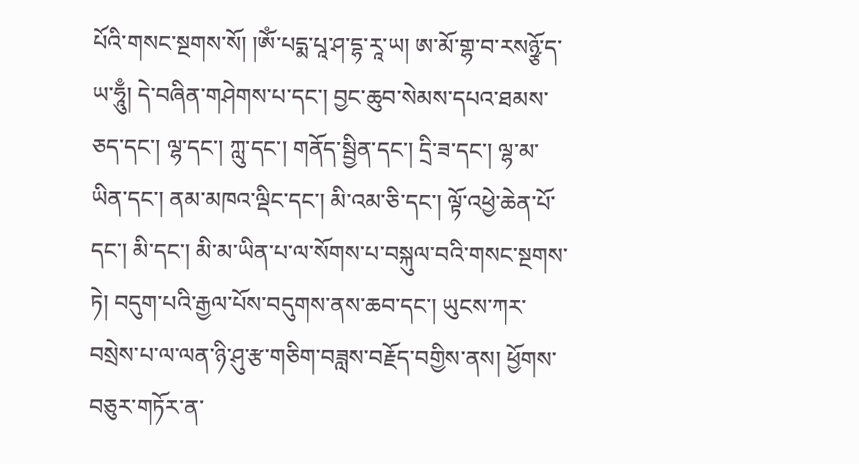པོའི་གསང་སྔགས་སོ། །ཨོཾ་པདྨ་པཱ་ཤ་དྷ་རཱ་ཡ། ཨ་མོ་གྷ་བ་རསཉྩོ་ད་ཡ་ཧཱུྃ། དེ་བཞིན་གཤེགས་པ་དང་། བྱང་ཆུབ་སེམས་དཔའ་ཐམས་ཅད་དང་། ལྷ་དང་། ཀླུ་དང་། གནོད་སྦྱིན་དང་། དྲི་ཟ་དང་། ལྷ་མ་ཡིན་དང་། ནམ་མཁའ་ལྡིང་དང་། མི་འམ་ཅི་དང་། ལྟོ་འཕྱེ་ཆེན་པོ་དང་། མི་དང་། མི་མ་ཡིན་པ་ལ་སོགས་པ་བསྐུལ་བའི་གསང་སྔགས་ཏེ། བདུག་པའི་རྒྱལ་པོས་བདུགས་ནས་ཆབ་དང་། ཡུངས་ཀར་བསྲེས་པ་ལ་ལན་ཉི་ཤུ་རྩ་གཅིག་བཟླས་བརྗོད་བགྱིས་ནས། ཕྱོགས་བཅུར་གཏོར་ན་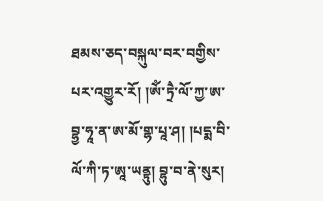ཐམས་ཅད་བསྐུལ་བར་བགྱིས་པར་འགྱུར་རོ། །ཨོཾ་ཏྲཻ་ལོ་ཀྱ་ཨ་བྷྱ་ཧཱ་ན་ཨ་མོ་གྷ་པཱ་ཤ། །པདྨ་བི་ལོ་ཀི་ཏ་ཨཱ་ཡནྟུ། བྷུ་བ་ནེ་སུར།